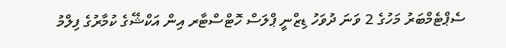ސެޕްޓެމްބަރު މަހުގެ 2 ވަނަ ދުވަހު ޑިޒްނީ ޕްލަސް ހޮޓްސްޓާރ އިން އަކްޝޭގެ ކުމާރުގެ ފިލްމު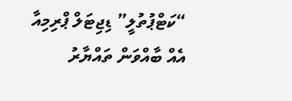“ކަޓްޕުތުލީ” ޑިޖިޓަލް ޕްރިމިއާ އެއް ބާއްވަން ތައްޔާރު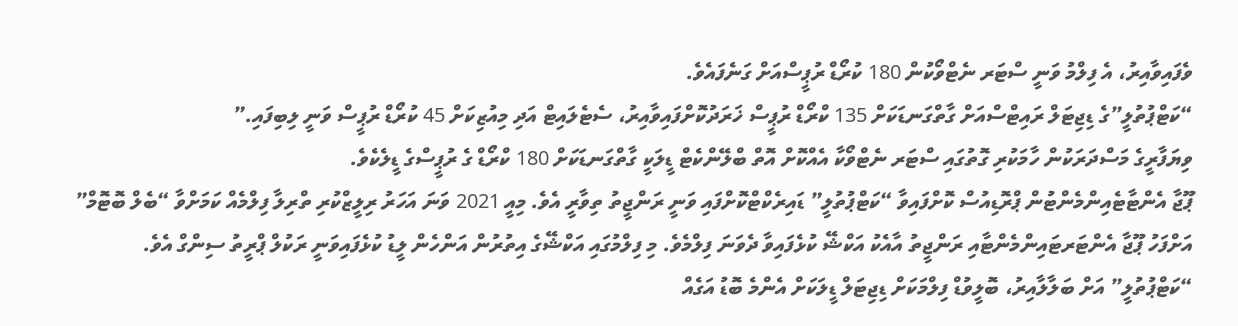ވެފައިވާއިރު، އެ ފިލްމު ވަނީ ސްޓަރ ނެޓްވޯކުން 180 ކުރޯޑް ރުޕީސްއަށް ގަނެފައެވެ.
“ކަޓްޕުތުލީ”ގެ ޑިޖިޓަލް ރައިޓްސްއަށް ގާތްގަނޑަކަށް 135 ކްރޯޑް ރުޕީސް ޚަރަދުކޮށްފައިވާއިރު، ސެޓެލައިޓް އަދި މިއުޒިކަށް 45 ކުރޯޑް ރުޕީސް ވަނީ ލިބިފައި.”
ވިޔަފާރީގެ މަސްދަރަކުން ހާމަކުރި ގޮތުގައި ސްޓަރ ނެޓްވޯކާ އެއްކޮށް އޮތް ބްލޭންކެޓް ޑީލަކީ ގާތްގަނޑަކަށް 180 ކްރޯޑް ގެ ރުޕީސްގެ ޑީލެކެވެ.
ޕޫޖާ އެންޓާޓެއިންމެންޓުން ޕްރޮޑިއުސް ކޮށްފައިވާ “ކަޓްޕުތުލީ” ޑައިރެކްޓްކޮށްފައި ވަނީ ރަންޖީތު ތިވާރީ އެވެ. މިއީ 2021 ވަނަ އަހަރު ރިލީޒްކުރި ތްރިލާ ފިލްމެއް ކަމަށްވާ “ބެލް ބޮޓޮމް” އަށްފަހު ޕޫޖާ އެންޓަރޓައިންމެންޓާއި ރަންޖީތު އާއެކު އަކްޝޭ ކުޅެފައިވާ ދެވަނަ ފިލްމެވެ. މި ފިލްމުގައި އަކްޝޭގެ އިތުރުން އަންހެން ލީޑު ކުޅެފައިވަނީ ރަކުލް ޕްރީތު ސިންގް އެވެ.
“ކަޓްޕުތުލީ” އަށް ބަލާލާއިރު، ބޮލީވުޑް ފިލްމަކަށް ޑިޖިޓަލް ޑީލަކަށް އެންމެ ބޮޑު އަގެއް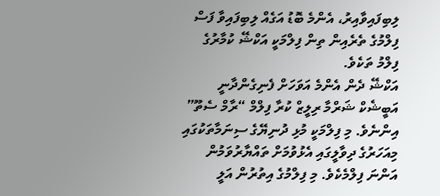ލިބިފައިވާއިރު، އެންމެ ބޮޑު އަގެއް ލިބިފައިވާ ފަސް ފިލްމުގެ ތެރެއިން ތިން ފިލްމަކީ އަކްޝޭ ކުމާރުގެ ފިލްމު ތަކެވެ.
އަކްޝޭ ދެން އެންމެ އަވަހަށް ފެނިގެންދާނީ އަބީޝެކް ޝަރްމާ ރިލީޒް ކުރާ ފިލްމް “ރާމް ސެތޫ” އިންނެވެ. މި ފިލްމަކީ މުޅި ދުނިޔޭގެ ސިނަމާތަކުގައި މިއަހަރުގެ ދިވާލީގައި އެޅުވުމަށް ތައްޔާރުވަމުން އަންނަ ފިލްމެކެވެ. މި ފިލްމުގެ އިތުރުން އަލީ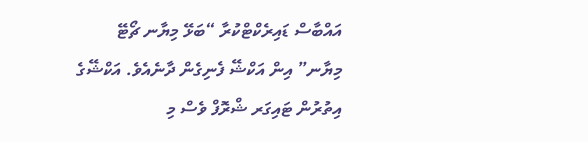އައްބާސް ޑައިރެކްޓްކުރާ “ބަޅޭ މިޔާނ ޗޯޓޭ މިޔާނ” އިން އަކްޝޭ ފެނިގެން ދާނެއެވެ. އަކްޝޭގެ އިތުރުން ޓައިގަރ ޝްރޮފް ވެސް މި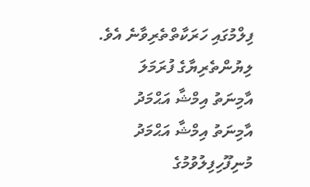ފިލްމުގައި ހަރަކާތްތެރިވާނެ އެވެ.
ލިޔުންތެރިޔާގެ ފުރަމަލަ
އާމިނަތު އިމްޝާ އަޙްމަދު
އާމިނަތު އިމްޝާ އަޙްމަދު
މުނިފޫހިފިލުވުމުގެ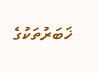ޚަބަރުތަކުގެ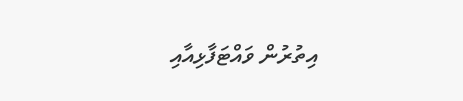އިތުރުން ވައްޓަފާޅިއާއި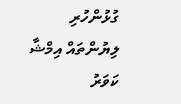ގުޅުންހުރި ލިޔުންތައް އިމްޝާ ކަވަރު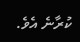ކުރާނެ އެވެ.